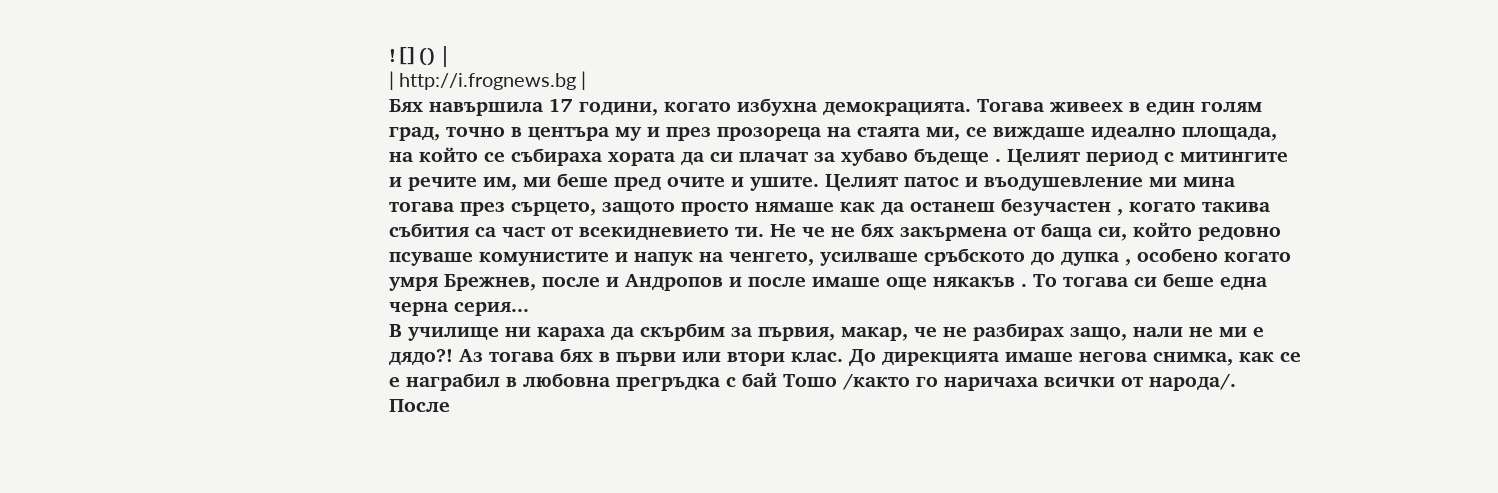![]() |
| http://i.frognews.bg |
Бях навършила 17 години, когато избухна демокрацията. Тогава живеех в един голям град, точно в центъра му и през прозореца на стаята ми, се виждаше идеално площада, на който се събираха хората да си плачат за хубаво бъдеще . Целият период с митингите и речите им, ми беше пред очите и ушите. Целият патос и въодушевление ми мина тогава през сърцето, защото просто нямаше как да останеш безучастен , когато такива събития са част от всекидневието ти. Не че не бях закърмена от баща си, който редовно псуваше комунистите и напук на ченгето, усилваше сръбското до дупка , особено когато умря Брежнев, после и Андропов и после имаше още някакъв . То тогава си беше една черна серия...
В училище ни караха да скърбим за първия, макар, че не разбирах защо, нали не ми е дядо?! Аз тогава бях в първи или втори клас. До дирекцията имаше негова снимка, как се е награбил в любовна прегръдка с бай Тошо /както го наричаха всички от народа/. После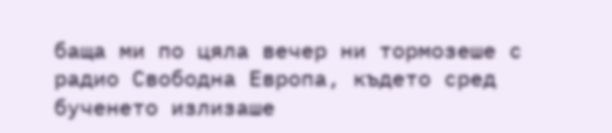баща ми по цяла вечер ни тормозеше с радио Свободна Европа, където сред бученето излизаше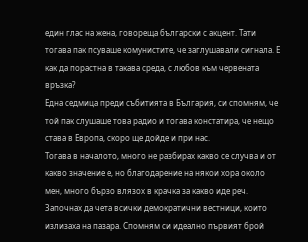един глас на жена, говореща български с акцент. Тати тогава пак псуваше комунистите, че заглушавали сигнала. Е как да порастна в такава среда, с любов към червената връзка?
Една седмица преди събитията в България, си спомням, че той пак слушаше това радио и тогава констатира, че нещо става в Европа, скоро ще дойде и при нас.
Тогава в началото, много не разбирах какво се случва и от какво значение е, но благодарение на някои хора около мен, много бързо влязох в крачка за какво иде реч. Започнах да чета всички демократични вестници, които излизаха на пазара. Спомням си идеално първият брой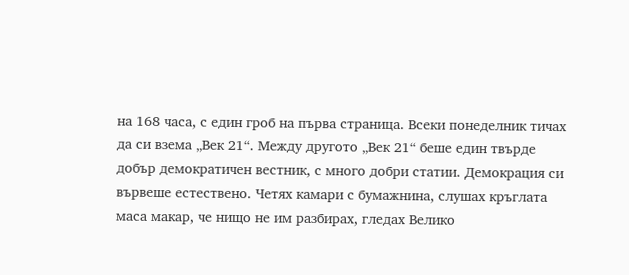на 168 часа, с един гроб на първа страница. Всеки понеделник тичах да си взема „Век 21“. Между другото „Век 21“ беше един твърде добър демократичен вестник, с много добри статии. Демокрация си вървеше естествено. Четях камари с бумажнина, слушах кръглата маса макар, че нищо не им разбирах, гледах Велико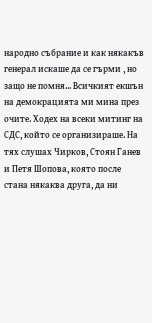народно събрание и как някакъв генерал искаше да се гърми , но защо не помня... Всичкият екшън на демокрацията ми мина през очите. Ходех на всеки митинг на СДС, който се организираше. На тях слушах Чирков, Стоян Ганев и Петя Шопова, която после стана някаква друга, да ни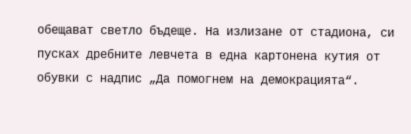обещават светло бъдеще. На излизане от стадиона, си пусках дребните левчета в една картонена кутия от обувки с надпис „Да помогнем на демокрацията“.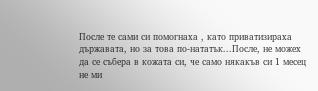После те сами си помогнаха , като приватизираха държавата, но за това по-нататък...После, не можех да се събера в кожата си, че само някакъв си 1 месец не ми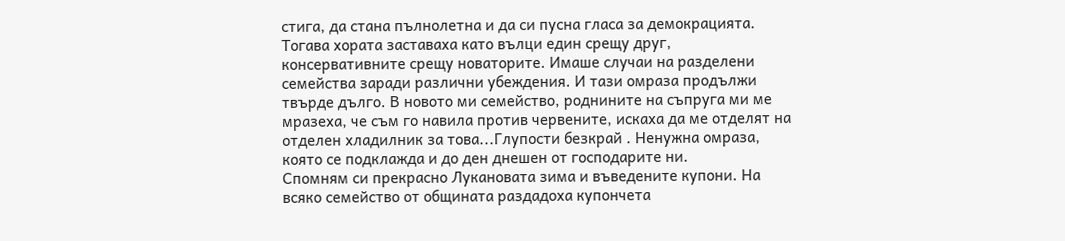стига, да стана пълнолетна и да си пусна гласа за демокрацията. Тогава хората заставаха като вълци един срещу друг, консервативните срещу новаторите. Имаше случаи на разделени семейства заради различни убеждения. И тази омраза продължи твърде дълго. В новото ми семейство, роднините на съпруга ми ме мразеха, че съм го навила против червените, искаха да ме отделят на отделен хладилник за това...Глупости безкрай . Ненужна омраза, която се подклажда и до ден днешен от господарите ни.
Спомням си прекрасно Лукановата зима и въведените купони. На всяко семейство от общината раздадоха купончета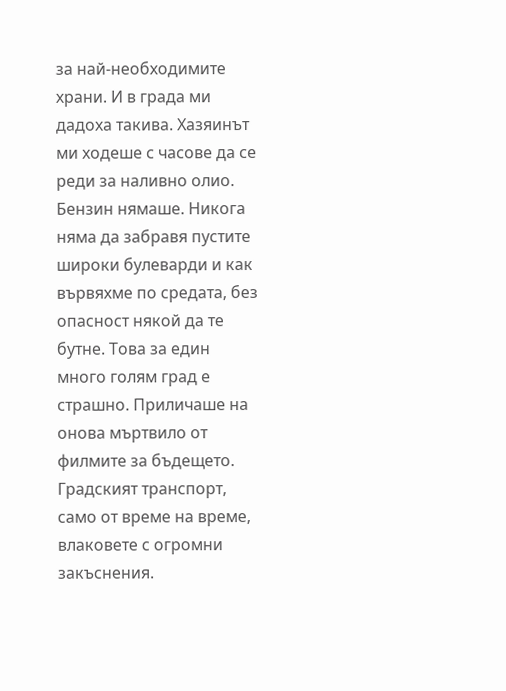за най-необходимите храни. И в града ми дадоха такива. Хазяинът ми ходеше с часове да се реди за наливно олио. Бензин нямаше. Никога няма да забравя пустите широки булеварди и как вървяхме по средата, без опасност някой да те бутне. Това за един много голям град е страшно. Приличаше на онова мъртвило от филмите за бъдещето. Градският транспорт, само от време на време, влаковете с огромни закъснения.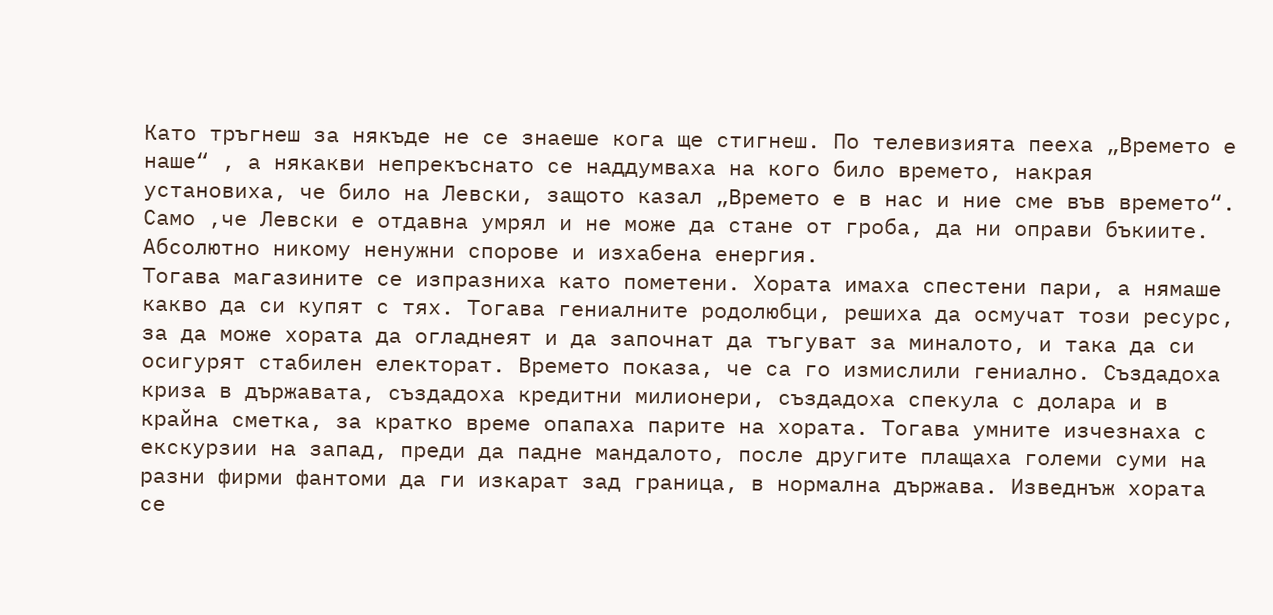Като тръгнеш за някъде не се знаеше кога ще стигнеш. По телевизията пееха „Времето е наше“ , а някакви непрекъснато се наддумваха на кого било времето, накрая установиха, че било на Левски, защото казал „Времето е в нас и ние сме във времето“. Само ,че Левски е отдавна умрял и не може да стане от гроба, да ни оправи бъкиите. Абсолютно никому ненужни спорове и изхабена енергия.
Тогава магазините се изпразниха като пометени. Хората имаха спестени пари, а нямаше какво да си купят с тях. Тогава гениалните родолюбци, решиха да осмучат този ресурс, за да може хората да огладнеят и да започнат да тъгуват за миналото, и така да си осигурят стабилен електорат. Времето показа, че са го измислили гениално. Създадоха криза в държавата, създадоха кредитни милионери, създадоха спекула с долара и в крайна сметка, за кратко време опапаха парите на хората. Тогава умните изчезнаха с екскурзии на запад, преди да падне мандалото, после другите плащаха големи суми на разни фирми фантоми да ги изкарат зад граница, в нормална държава. Изведнъж хората се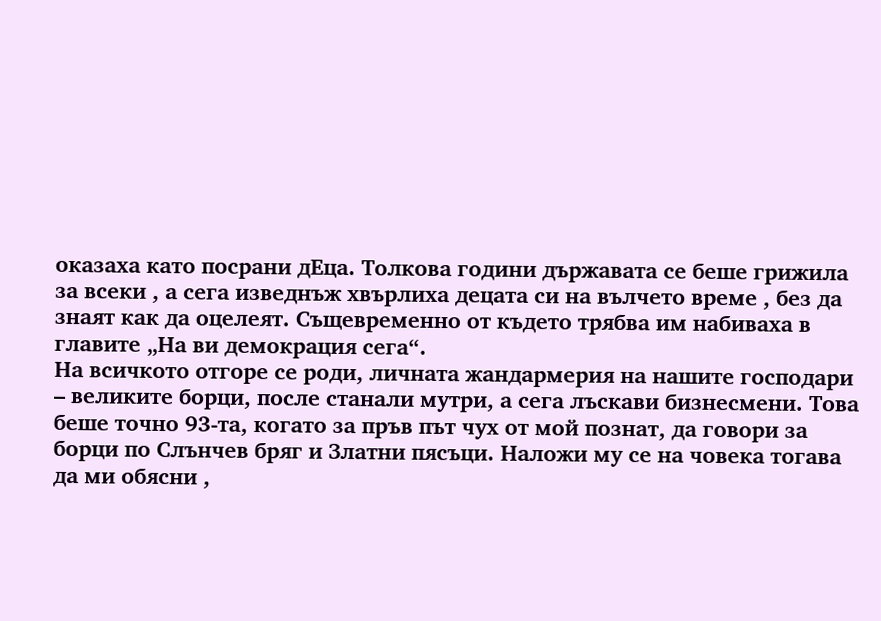оказаха като посрани дЕца. Толкова години държавата се беше грижила за всеки , а сега изведнъж хвърлиха децата си на вълчето време , без да знаят как да оцелеят. Същевременно от където трябва им набиваха в главите „На ви демокрация сега“.
На всичкото отгоре се роди, личната жандармерия на нашите господари – великите борци, после станали мутри, а сега лъскави бизнесмени. Това беше точно 93-та, когато за пръв път чух от мой познат, да говори за борци по Слънчев бряг и Златни пясъци. Наложи му се на човека тогава да ми обясни ,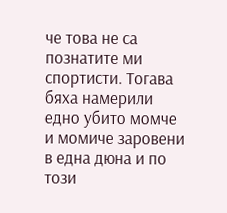че това не са познатите ми спортисти. Тогава бяха намерили едно убито момче и момиче заровени в една дюна и по този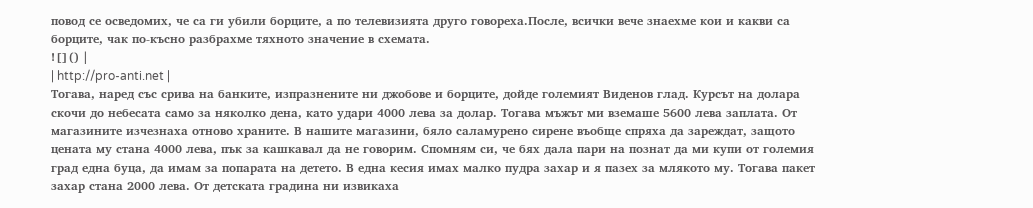повод се осведомих, че са ги убили борците, а по телевизията друго говореха.После, всички вече знаехме кои и какви са борците, чак по-късно разбрахме тяхното значение в схемата.
![]() |
| http://pro-anti.net |
Тогава, наред със срива на банките, изпразнените ни джобове и борците, дойде големият Виденов глад. Курсът на долара скочи до небесата само за няколко дена, като удари 4000 лева за долар. Тогава мъжът ми вземаше 5600 лева заплата. От магазините изчезнаха отново храните. В нашите магазини, бяло саламурено сирене въобще спряха да зареждат, защото цената му стана 4000 лева, пък за кашкавал да не говорим. Спомням си, че бях дала пари на познат да ми купи от големия град една буца, да имам за попарата на детето. В една кесия имах малко пудра захар и я пазех за млякото му. Тогава пакет захар стана 2000 лева. От детската градина ни извикаха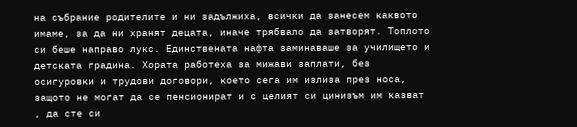на събрание родителите и ни задължиха, всички да занесем каквото имаме, за да ни хранят децата, иначе трябвало да затворят. Топлото си беше направо лукс. Единствената нафта заминаваше за училището и детската градина. Хората работеха за мижави заплати, без осигуровки и трудови договори, което сега им излиза през носа, защото не могат да се пенсионират и с целият си цинизъм им казват , да сте си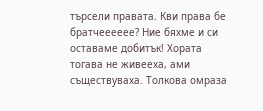търсели правата. Кви права бе братчееееее? Ние бяхме и си оставаме добитък! Хората тогава не живееха, ами съществуваха. Толкова омраза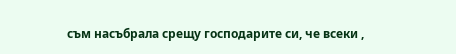съм насъбрала срещу господарите си, че всеки ,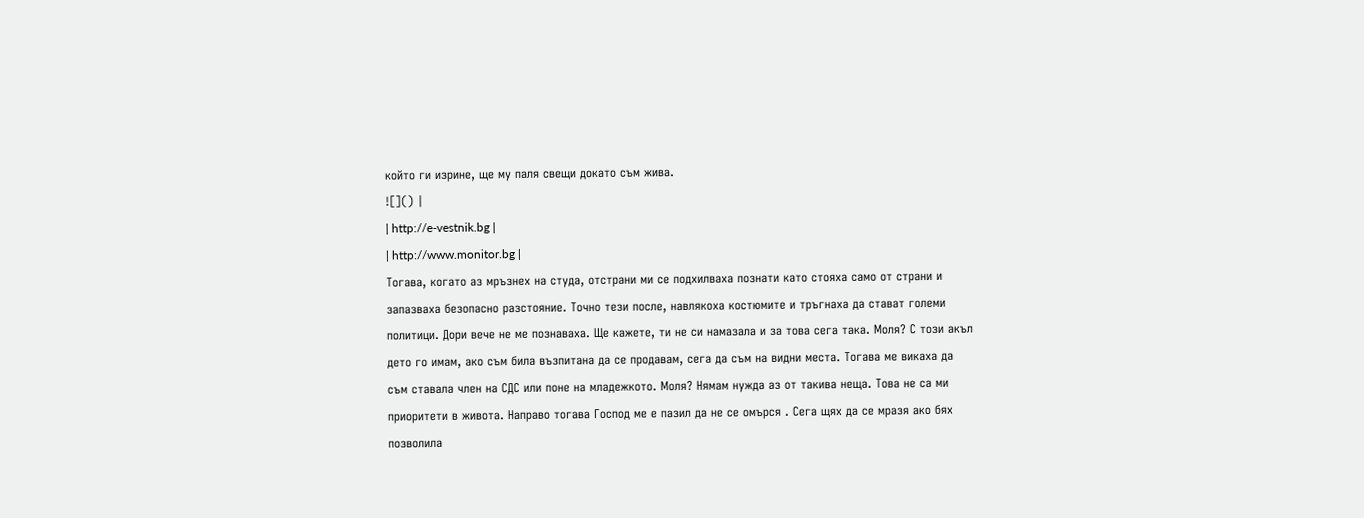който ги изрине, ще му паля свещи докато съм жива.
![]() |
| http://e-vestnik.bg |
| http://www.monitor.bg |
Тогава, когато аз мръзнех на студа, отстрани ми се подхилваха познати като стояха само от страни и запазваха безопасно разстояние. Точно тези после, навлякоха костюмите и тръгнаха да стават големи политици. Дори вече не ме познаваха. Ще кажете, ти не си намазала и за това сега така. Моля? С този акъл дето го имам, ако съм била възпитана да се продавам, сега да съм на видни места. Тогава ме викаха да съм ставала член на СДС или поне на младежкото. Моля? Нямам нужда аз от такива неща. Това не са ми приоритети в живота. Направо тогава Господ ме е пазил да не се омърся . Сега щях да се мразя ако бях позволила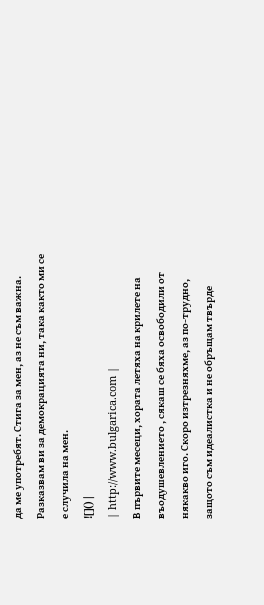да ме употребят. Стига за мен, аз не съм важна. Разказвам ви за демокрацията ни, така както ми се е случила на мен.
![]() |
| http://www.bulgarica.com |
В първите месеци, хората летяха на крилете на въодушевлението , сякаш се бяха освободили от някакво иго. Скоро изтрезняхме, аз по-трудно, защото съм идеалистка и не обръщам твърде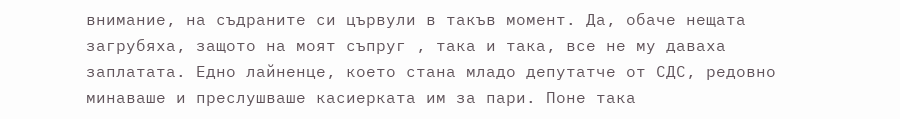внимание, на съдраните си цървули в такъв момент. Да, обаче нещата загрубяха, защото на моят съпруг , така и така, все не му даваха заплатата. Едно лайненце, което стана младо депутатче от СДС, редовно минаваше и преслушваше касиерката им за пари. Поне така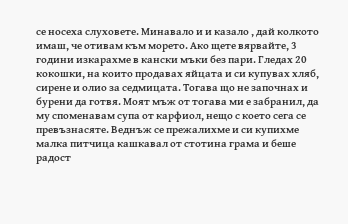се носеха слуховете. Минавало и и казало , дай колкото имаш, че отивам към морето. Ако щете вярвайте, 3 години изкарахме в кански мъки без пари. Гледах 20 кокошки, на които продавах яйцата и си купувах хляб, сирене и олио за седмицата. Тогава що не започнах и бурени да готвя. Моят мъж от тогава ми е забранил, да му споменавам супа от карфиол, нещо с което сега се превъзнасяте. Веднъж се прежалихме и си купихме малка питчица кашкавал от стотина грама и беше радост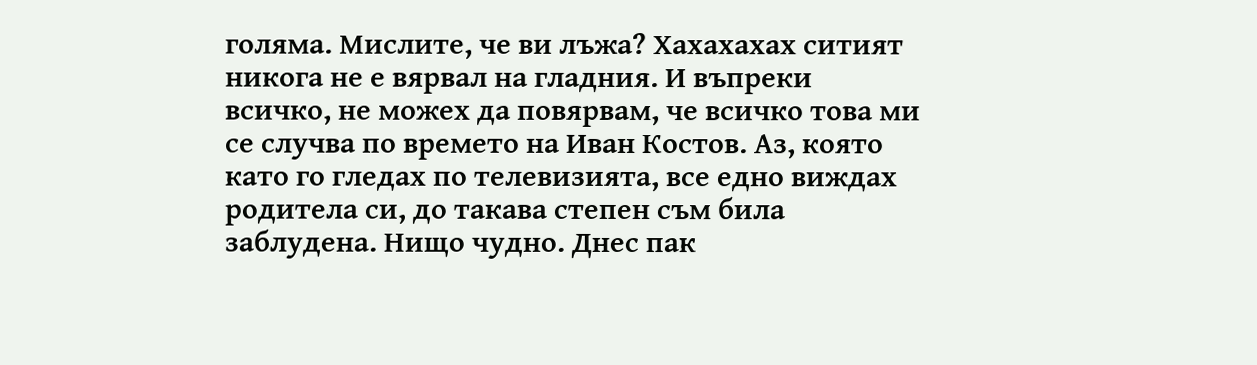голяма. Мислите, че ви лъжа? Хахахахах ситият никога не е вярвал на гладния. И въпреки всичко, не можех да повярвам, че всичко това ми се случва по времето на Иван Костов. Аз, която като го гледах по телевизията, все едно виждах родитела си, до такава степен съм била заблудена. Нищо чудно. Днес пак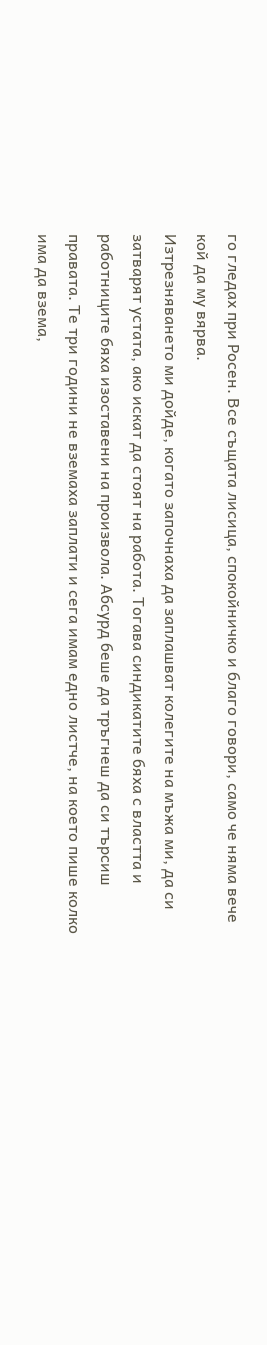го гледах при Росен. Все същата лисица, спокойничко и благо говори, само че няма вече кой да му вярва.
Изтрезняването ми дойде, когато започнаха да заплашват колегите на мъжа ми, да си затварят устата, ако искат да стоят на работа. Тогава синдикатите бяха с властта и работниците бяха изоставени на произвола. Абсурд беше да тръгнеш да си търсиш правата. Те три години не вземаха заплати и сега имам едно листче, на което пише колко има да взема,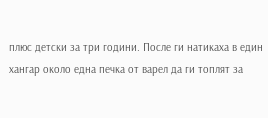плюс детски за три години. После ги натикаха в един хангар около една печка от варел да ги топлят за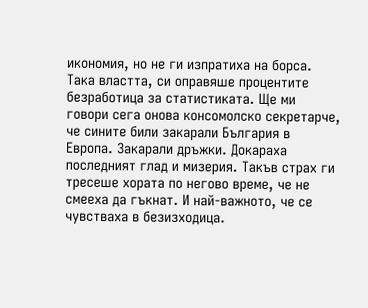икономия, но не ги изпратиха на борса. Така властта, си оправяше процентите безработица за статистиката. Ще ми говори сега онова консомолско секретарче, че сините били закарали България в Европа. Закарали дръжки. Докараха последният глад и мизерия. Такъв страх ги тресеше хората по негово време, че не смееха да гъкнат. И най-важното, че се чувстваха в безизходица.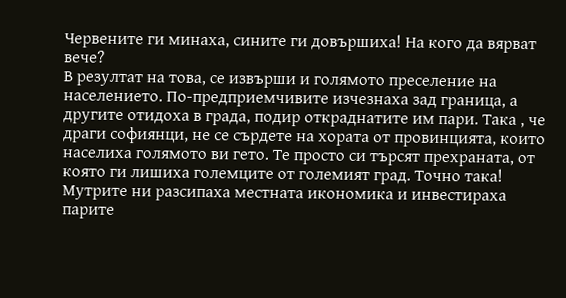Червените ги минаха, сините ги довършиха! На кого да вярват вече?
В резултат на това, се извърши и голямото преселение на населението. По-предприемчивите изчезнаха зад граница, а другите отидоха в града, подир откраднатите им пари. Така , че драги софиянци, не се сърдете на хората от провинцията, които населиха голямото ви гето. Те просто си търсят прехраната, от която ги лишиха големците от големият град. Точно така! Мутрите ни разсипаха местната икономика и инвестираха парите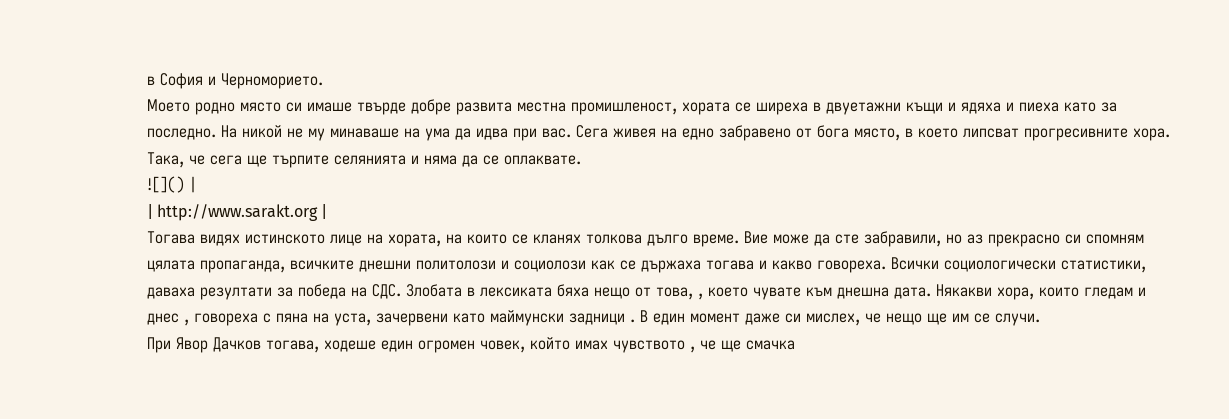в София и Черноморието.
Моето родно място си имаше твърде добре развита местна промишленост, хората се ширеха в двуетажни къщи и ядяха и пиеха като за последно. На никой не му минаваше на ума да идва при вас. Сега живея на едно забравено от бога място, в което липсват прогресивните хора. Така, че сега ще търпите селянията и няма да се оплаквате.
![]() |
| http://www.sarakt.org |
Тогава видях истинското лице на хората, на които се кланях толкова дълго време. Вие може да сте забравили, но аз прекрасно си спомням цялата пропаганда, всичките днешни политолози и социолози как се държаха тогава и какво говореха. Всички социологически статистики, даваха резултати за победа на СДС. Злобата в лексиката бяха нещо от това, , което чувате към днешна дата. Някакви хора, които гледам и днес , говореха с пяна на уста, зачервени като маймунски задници . В един момент даже си мислех, че нещо ще им се случи.
При Явор Дачков тогава, ходеше един огромен човек, който имах чувството , че ще смачка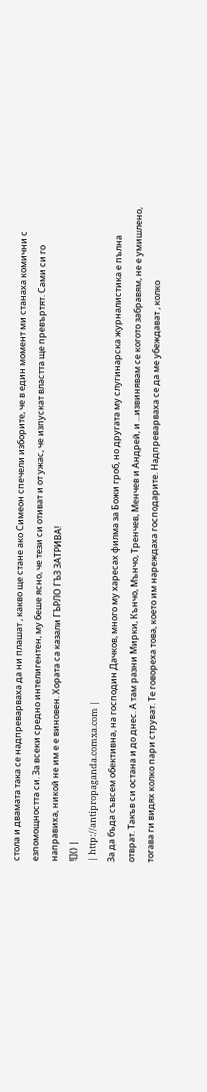стола и двамата така се надпреварваха да ни плашат , какво ще стане ако Симеон спечели изборите, че в един момент ми станаха комични с езпомощността си. За всеки средно интелигентен, му беше ясно, че тези си отиват и от ужас, че изпускат властта ще превъртят. Сами си го направиха, никой не им е е виновен. Хората са казали ГЪРЛО ГЪЗ ЗАТРИВА!
![]() |
| http://antipropaganda.comxa.com |
За да бъда съвсем обективна, на господин Дачков, много му харесах филма за Божи гроб, но другата му слугинарска журналистика е пълна отврат. Такъв си остана и до днес. А там разни Мирки, Кънчо, Мънчо, Тренчев, Менчев и Андрей, и ...извинявам се когото забравям, не е умишлено, тогава ги видях колко пари струват. Те говореха това, което им нареждаха господарите. Надпреварваха се да ме убеждават , колко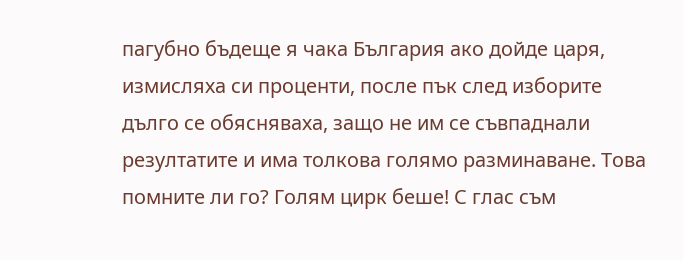пагубно бъдеще я чака България ако дойде царя, измисляха си проценти, после пък след изборите дълго се обясняваха, защо не им се съвпаднали резултатите и има толкова голямо разминаване. Това помните ли го? Голям цирк беше! С глас съм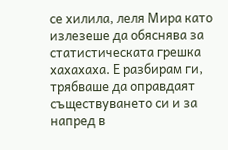се хилила, леля Мира като излезеше да обяснява за статистическата грешка хахахаха. Е разбирам ги, трябваше да оправдаят съществуването си и за напред в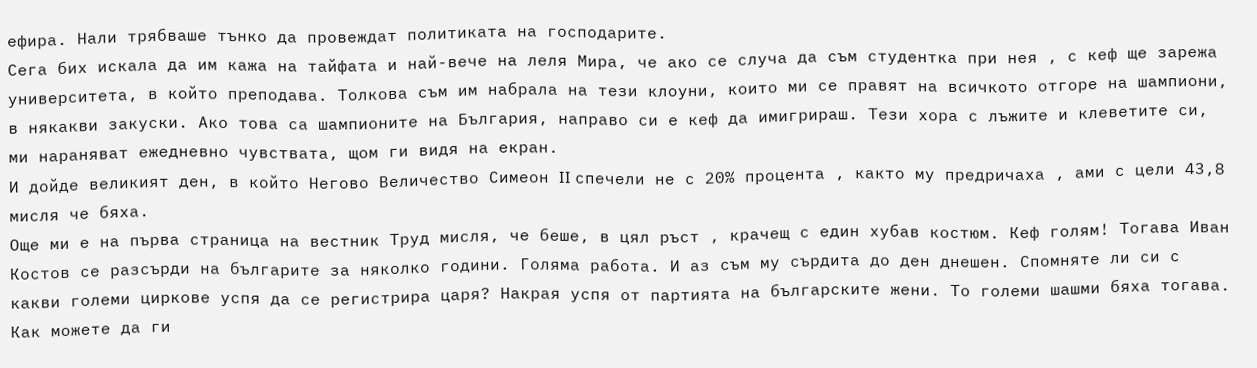ефира. Нали трябваше тънко да провеждат политиката на господарите.
Сега бих искала да им кажа на тайфата и най-вече на леля Мира, че ако се случа да съм студентка при нея , с кеф ще зарежа университета, в който преподава. Толкова съм им набрала на тези клоуни, които ми се правят на всичкото отгоре на шампиони, в някакви закуски. Ако това са шампионите на България, направо си е кеф да имигрираш. Тези хора с лъжите и клеветите си, ми нараняват ежедневно чувствата, щом ги видя на екран.
И дойде великият ден, в който Негово Величество Симеон II спечели не с 20% процента , както му предричаха , ами с цели 43,8 мисля че бяха.
Още ми е на първа страница на вестник Труд мисля, че беше, в цял ръст , крачещ с един хубав костюм. Кеф голям! Тогава Иван Костов се разсърди на българите за няколко години. Голяма работа. И аз съм му сърдита до ден днешен. Спомняте ли си с какви големи циркове успя да се регистрира царя? Накрая успя от партията на българските жени. То големи шашми бяха тогава. Как можете да ги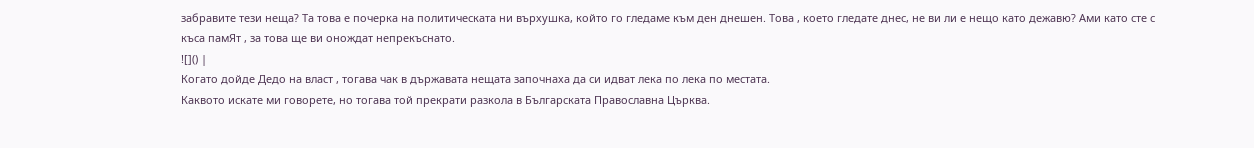забравите тези неща? Та това е почерка на политическата ни върхушка, който го гледаме към ден днешен. Това , което гледате днес, не ви ли е нещо като дежавю? Ами като сте с къса памЯт , за това ще ви онождат непрекъснато.
![]() |
Когато дойде Дедо на власт , тогава чак в държавата нещата започнаха да си идват лека по лека по местата.
Каквото искате ми говорете, но тогава той прекрати разкола в Българската Православна Църква.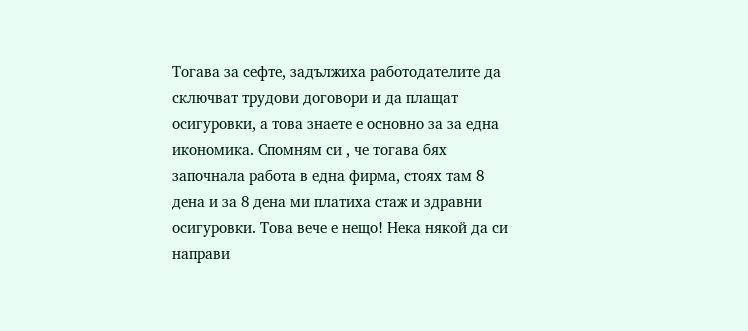Тогава за сефте, задължиха работодателите да сключват трудови договори и да плащат осигуровки, а това знаете е основно за за една икономика. Спомням си , че тогава бях започнала работа в една фирма, стоях там 8 дена и за 8 дена ми платиха стаж и здравни осигуровки. Това вече е нещо! Нека някой да си направи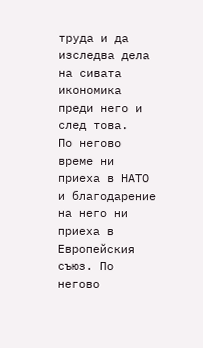труда и да изследва дела на сивата икономика преди него и след това.
По негово време ни приеха в НАТО и благодарение на него ни приеха в Европейския съюз. По негово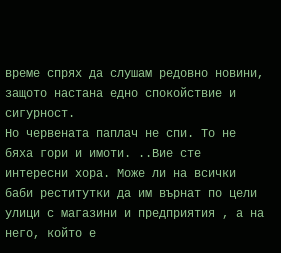време спрях да слушам редовно новини, защото настана едно спокойствие и сигурност.
Но червената паплач не спи. То не бяха гори и имоти. ..Вие сте интересни хора. Може ли на всички баби реститутки да им върнат по цели улици с магазини и предприятия , а на него, който е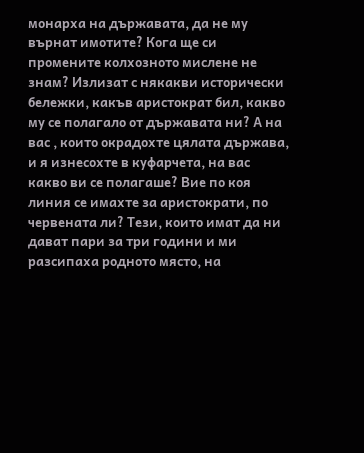монарха на държавата, да не му върнат имотите? Кога ще си промените колхозното мислене не знам? Излизат с някакви исторически бележки, какъв аристократ бил, какво му се полагало от държавата ни? А на вас , които окрадохте цялата държава, и я изнесохте в куфарчета, на вас какво ви се полагаше? Вие по коя линия се имахте за аристократи, по червената ли? Тези, които имат да ни дават пари за три години и ми разсипаха родното място, на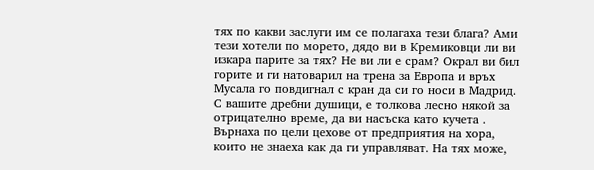тях по какви заслуги им се полагаха тези блага? Ами тези хотели по морето, дядо ви в Кремиковци ли ви изкара парите за тях? Не ви ли е срам? Окрал ви бил горите и ги натоварил на трена за Европа и връх Мусала го повдигнал с кран да си го носи в Мадрид. С вашите дребни душици, е толкова лесно някой за отрицателно време, да ви насъска като кучета . Върнаха по цели цехове от предприятия на хора, които не знаеха как да ги управляват. На тях може,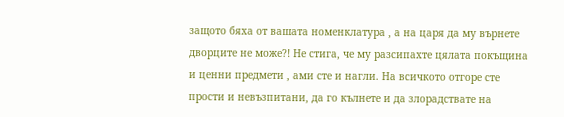защото бяха от вашата номенклатура , а на царя да му върнете дворците не може?! Не стига, че му разсипахте цялата покъщина и ценни предмети , ами сте и нагли. На всичкото отгоре сте прости и невъзпитани, да го кълнете и да злорадствате на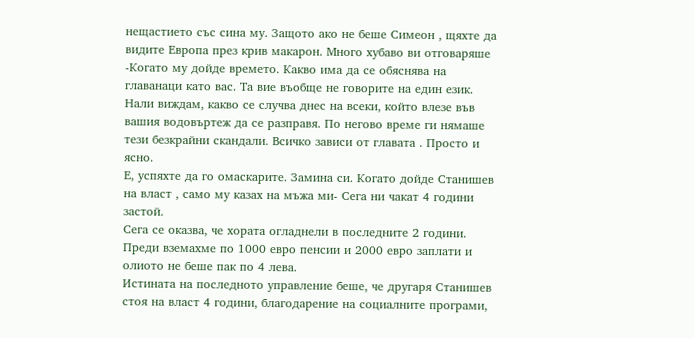нещастието със сина му. Защото ако не беше Симеон , щяхте да видите Европа през крив макарон. Много хубаво ви отговаряше -Когато му дойде времето. Какво има да се обяснява на главанаци като вас. Та вие въобще не говорите на един език. Нали виждам, какво се случва днес на всеки, който влезе във вашия водовъртеж да се разправя. По негово време ги нямаше тези безкрайни скандали. Всичко зависи от главата . Просто и ясно.
Е, успяхте да го омаскарите. Замина си. Когато дойде Станишев на власт , само му казах на мъжа ми- Сега ни чакат 4 години застой.
Сега се оказва, че хората огладнели в последните 2 години. Преди вземахме по 1000 евро пенсии и 2000 евро заплати и олиото не беше пак по 4 лева.
Истината на последното управление беше, че другаря Станишев стоя на власт 4 години, благодарение на социалните програми,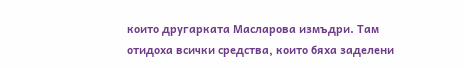които другарката Масларова измъдри. Там отидоха всички средства, които бяха заделени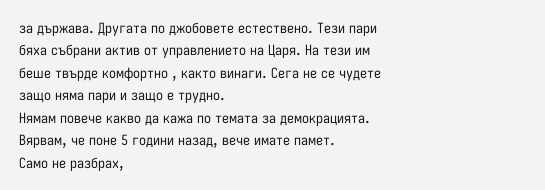за държава. Другата по джобовете естествено. Тези пари бяха събрани актив от управлението на Царя. На тези им беше твърде комфортно , както винаги. Сега не се чудете защо няма пари и защо е трудно.
Нямам повече какво да кажа по темата за демокрацията. Вярвам, че поне 5 години назад, вече имате памет.
Само не разбрах,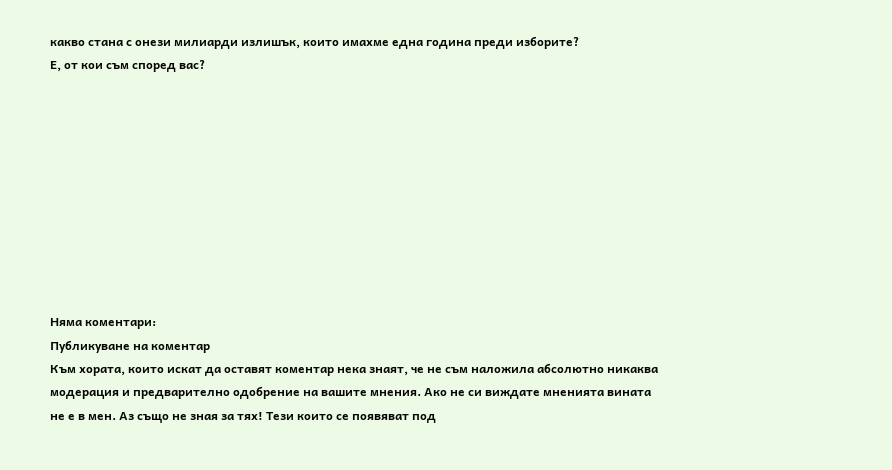какво стана с онези милиарди излишък, които имахме една година преди изборите?
Е, от кои съм според вас?










Няма коментари:
Публикуване на коментар
Към хората, които искат да оставят коментар нека знаят, че не съм наложила абсолютно никаква модерация и предварително одобрение на вашите мнения. Ако не си виждате мненията вината не е в мен. Аз също не зная за тях! Тези които се появяват под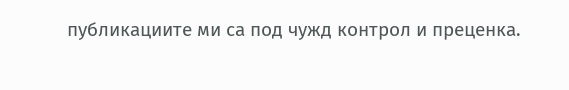публикациите ми са под чужд контрол и преценка.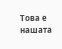Това е нашата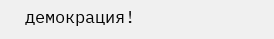демокрация!